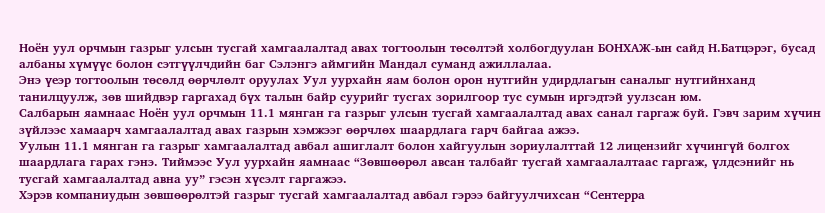Ноён уул орчмын газрыг улсын тусгай хамгаалалтад авах тогтоолын төсөлтэй холбогдуулан БОНХАЖ-ын сайд Н.Батцэрэг, бусад албаны хүмүүс болон сэтгүүлчдийн баг Сэлэнгэ аймгийн Мандал суманд ажиллалаа.
Энэ үеэр тогтоолын төсөлд өөрчлөлт оруулах Уул уурхайн яам болон орон нутгийн удирдлагын саналыг нутгийнханд танилцуулж, зөв шийдвэр гаргахад бүх талын байр суурийг тусгах зорилгоор тус сумын иргэдтэй уулзсан юм.
Салбарын яамнаас Ноён уул орчмын 11.1 мянган га газрыг улсын тусгай хамгаалалтад авах санал гаргаж буй. Гэвч зарим хүчин зүйлээс хамаарч хамгаалалтад авах газрын хэмжээг өөрчлөх шаардлага гарч байгаа ажээ.
Уулын 11.1 мянган га газрыг хамгаалалтад авбал ашиглалт болон хайгуулын зориулалттай 12 лицензийг хүчингүй болгох шаардлага гарах гэнэ. Тиймээс Уул уурхайн яамнаас “Зөвшөөрөл авсан талбайг тусгай хамгаалалтаас гаргаж, үлдсэнийг нь тусгай хамгаалалтад авна уу” гэсэн хүсэлт гаргажээ.
Хэрэв компаниудын зөвшөөрөлтэй газрыг тусгай хамгаалалтад авбал гэрээ байгуулчихсан “Сентерра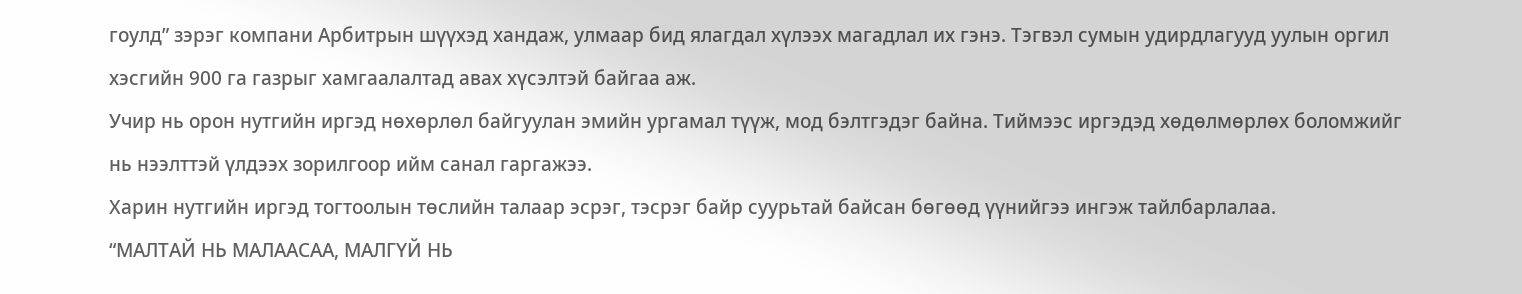гоулд” зэрэг компани Арбитрын шүүхэд хандаж, улмаар бид ялагдал хүлээх магадлал их гэнэ. Тэгвэл сумын удирдлагууд уулын оргил хэсгийн 900 га газрыг хамгаалалтад авах хүсэлтэй байгаа аж.
Учир нь орон нутгийн иргэд нөхөрлөл байгуулан эмийн ургамал түүж, мод бэлтгэдэг байна. Тиймээс иргэдэд хөдөлмөрлөх боломжийг нь нээлттэй үлдээх зорилгоор ийм санал гаргажээ.
Харин нутгийн иргэд тогтоолын төслийн талаар эсрэг, тэсрэг байр суурьтай байсан бөгөөд үүнийгээ ингэж тайлбарлалаа.
“МАЛТАЙ НЬ МАЛААСАА, МАЛГҮЙ НЬ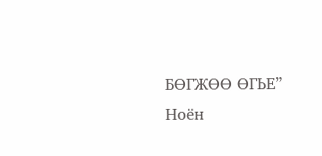БӨГЖӨӨ ӨГЬЕ”
Ноён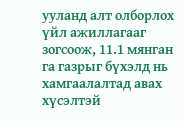ууланд алт олборлох үйл ажиллагааг зогсоож, 11.1 мянган га газрыг бүхэлд нь хамгаалалтад авах хүсэлтэй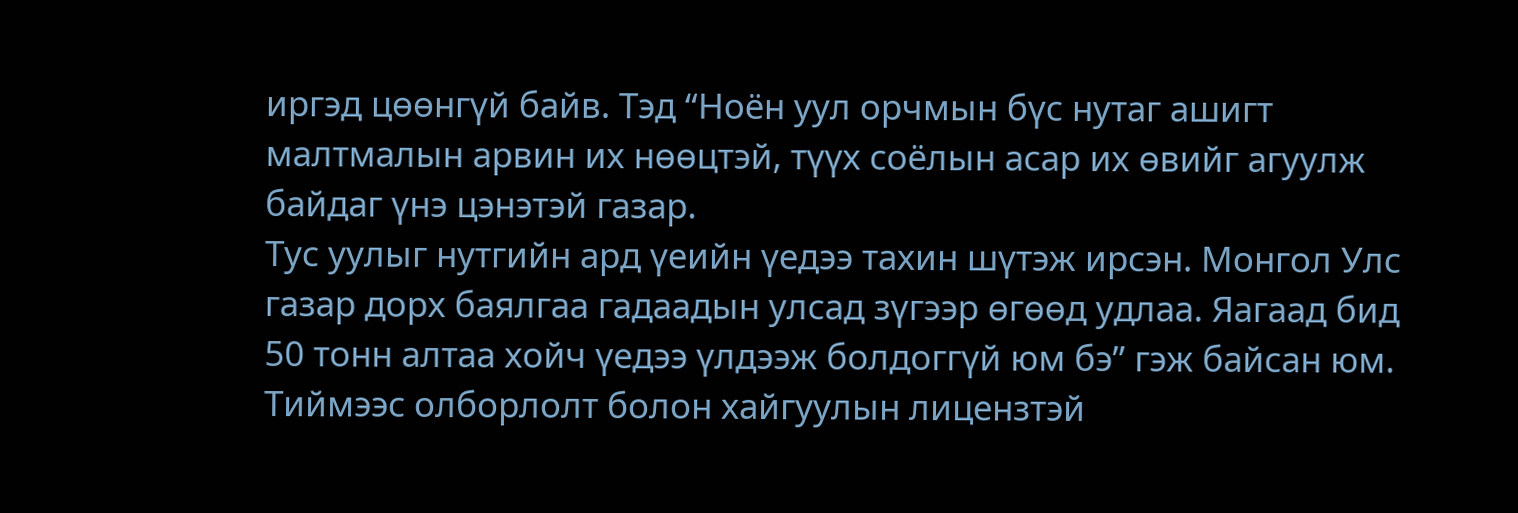иргэд цөөнгүй байв. Тэд “Ноён уул орчмын бүс нутаг ашигт малтмалын арвин их нөөцтэй, түүх соёлын асар их өвийг агуулж байдаг үнэ цэнэтэй газар.
Тус уулыг нутгийн ард үеийн үедээ тахин шүтэж ирсэн. Монгол Улс газар дорх баялгаа гадаадын улсад зүгээр өгөөд удлаа. Яагаад бид 50 тонн алтаа хойч үедээ үлдээж болдоггүй юм бэ” гэж байсан юм. Тиймээс олборлолт болон хайгуулын лицензтэй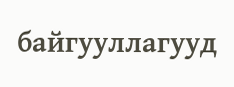байгууллагууд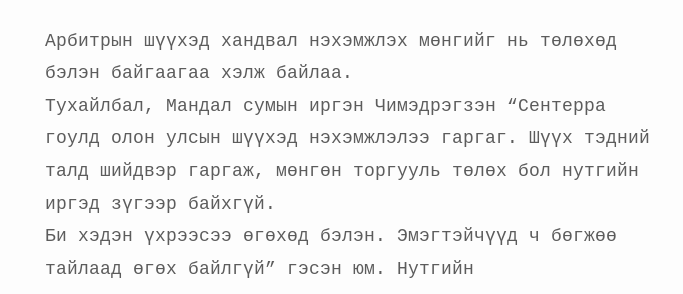Арбитрын шүүхэд хандвал нэхэмжлэх мөнгийг нь төлөхөд бэлэн байгаагаа хэлж байлаа.
Тухайлбал, Мандал сумын иргэн Чимэдрэгзэн “Сентерра гоулд олон улсын шүүхэд нэхэмжлэлээ гаргаг. Шүүх тэдний талд шийдвэр гаргаж, мөнгөн торгууль төлөх бол нутгийн иргэд зүгээр байхгүй.
Би хэдэн үхрээсээ өгөхөд бэлэн. Эмэгтэйчүүд ч бөгжөө тайлаад өгөх байлгүй” гэсэн юм. Нутгийн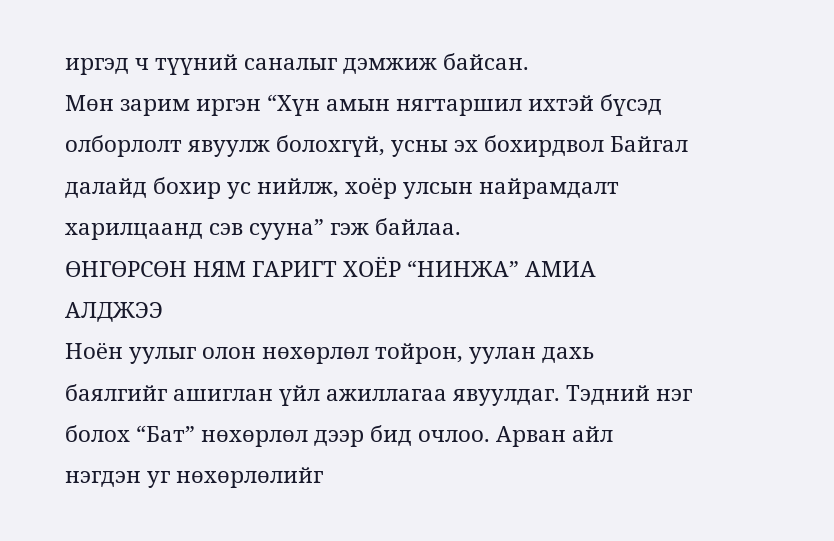иргэд ч түүний саналыг дэмжиж байсан.
Мөн зарим иргэн “Хүн амын нягтаршил ихтэй бүсэд олборлолт явуулж болохгүй, усны эх бохирдвол Байгал далайд бохир ус нийлж, хоёр улсын найрамдалт харилцаанд сэв сууна” гэж байлаа.
ӨНГӨРСӨН НЯМ ГАРИГТ ХОЁР “НИНЖА” АМИА АЛДЖЭЭ
Ноён уулыг олон нөхөрлөл тойрон, уулан дахь баялгийг ашиглан үйл ажиллагаа явуулдаг. Тэдний нэг болох “Бат” нөхөрлөл дээр бид очлоо. Арван айл нэгдэн уг нөхөрлөлийг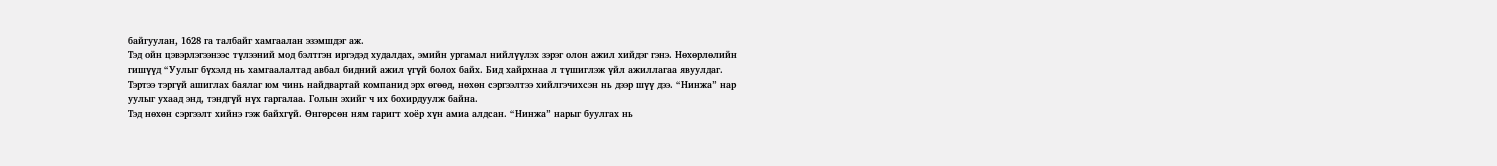байгуулан, 1628 га талбайг хамгаалан эзэмшдэг аж.
Тэд ойн цэвэрлэгээнээс түлээний мод бэлтгэн иргэдэд худалдах, эмийн ургамал нийлүүлэх зэрэг олон ажил хийдэг гэнэ. Нөхөрлөлийн гишүүд “Уулыг бүхэлд нь хамгаалалтад авбал бидний ажил үгүй болох байх. Бид хайрхнаа л түшиглэж үйл ажиллагаа явуулдаг.
Тэртээ тэргүй ашиглах баялаг юм чинь найдвартай компанид эрх өгөөд, нөхөн сэргээлтээ хийлгэчихсэн нь дээр шүү дээ. “Нинжа” нар уулыг ухаад энд, тэндгүй нүх гаргалаа. Голын эхийг ч их бохирдуулж байна.
Тэд нөхөн сэргээлт хийнэ гэж байхгүй. Өнгөрсөн ням гаригт хоёр хүн амиа алдсан. “Нинжа” нарыг буулгах нь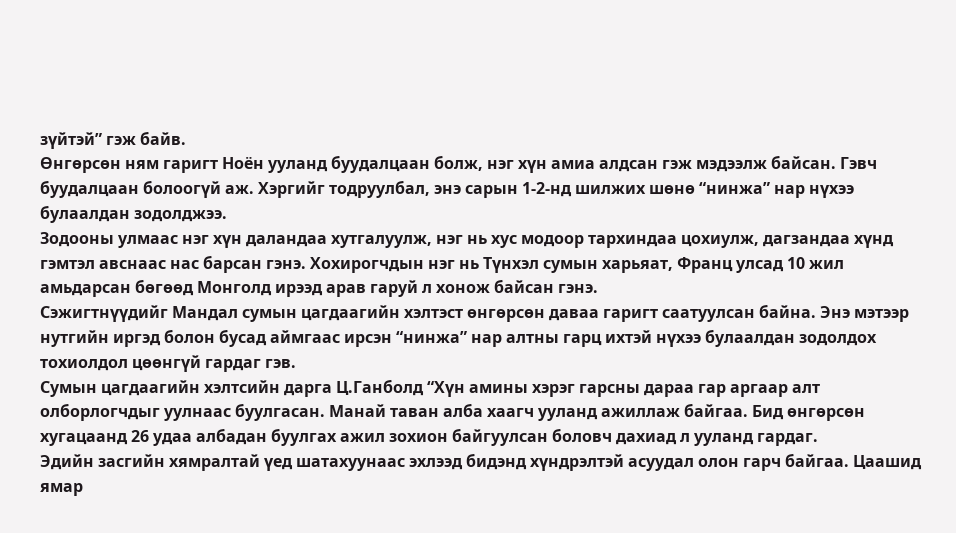зүйтэй” гэж байв.
Өнгөрсөн ням гаригт Ноён ууланд буудалцаан болж, нэг хүн амиа алдсан гэж мэдээлж байсан. Гэвч буудалцаан болоогүй аж. Хэргийг тодруулбал, энэ сарын 1-2-нд шилжих шөнө “нинжа” нар нүхээ булаалдан зодолджээ.
Зодооны улмаас нэг хүн даландаа хутгалуулж, нэг нь хус модоор тархиндаа цохиулж, дагзандаа хүнд гэмтэл авснаас нас барсан гэнэ. Хохирогчдын нэг нь Түнхэл сумын харьяат, Франц улсад 10 жил амьдарсан бөгөөд Монголд ирээд арав гаруй л хонож байсан гэнэ.
Сэжигтнүүдийг Мандал сумын цагдаагийн хэлтэст өнгөрсөн даваа гаригт саатуулсан байна. Энэ мэтээр нутгийн иргэд болон бусад аймгаас ирсэн “нинжа” нар алтны гарц ихтэй нүхээ булаалдан зодолдох тохиолдол цөөнгүй гардаг гэв.
Сумын цагдаагийн хэлтсийн дарга Ц.Ганболд “Хүн амины хэрэг гарсны дараа гар аргаар алт олборлогчдыг уулнаас буулгасан. Манай таван алба хаагч ууланд ажиллаж байгаа. Бид өнгөрсөн хугацаанд 26 удаа албадан буулгах ажил зохион байгуулсан боловч дахиад л ууланд гардаг.
Эдийн засгийн хямралтай үед шатахуунаас эхлээд бидэнд хүндрэлтэй асуудал олон гарч байгаа. Цаашид ямар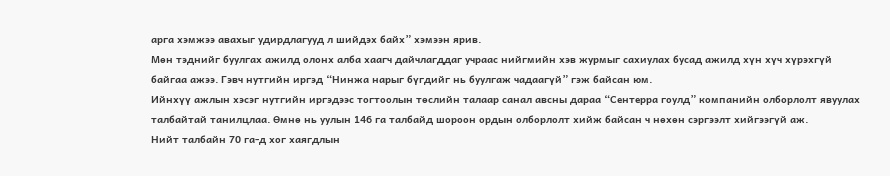арга хэмжээ авахыг удирдлагууд л шийдэх байх” хэмээн ярив.
Мөн тэднийг буулгах ажилд олонх алба хаагч дайчлагддаг учраас нийгмийн хэв журмыг сахиулах бусад ажилд хүн хүч хүрэхгүй байгаа ажээ. Гэвч нутгийн иргэд “Нинжа нарыг бүгдийг нь буулгаж чадаагүй” гэж байсан юм.
Ийнхүү ажлын хэсэг нутгийн иргэдээс тогтоолын төслийн талаар санал авсны дараа “Сентерра гоулд” компанийн олборлолт явуулах талбайтай танилцлаа. Өмнө нь уулын 146 га талбайд шороон ордын олборлолт хийж байсан ч нөхөн сэргээлт хийгээгүй аж.
Нийт талбайн 70 га-д хог хаягдлын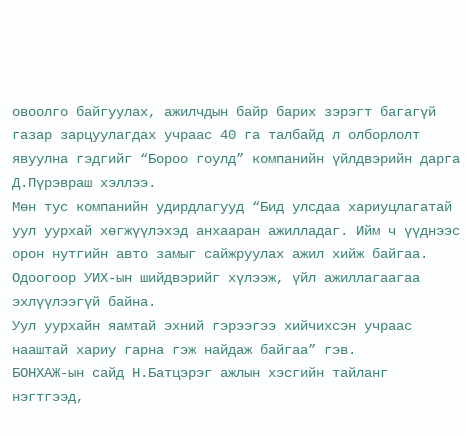овоолго байгуулах, ажилчдын байр барих зэрэгт багагүй газар зарцуулагдах учраас 40 га талбайд л олборлолт явуулна гэдгийг “Бороо гоулд” компанийн үйлдвэрийн дарга Д.Пүрэвраш хэллээ.
Мөн тус компанийн удирдлагууд “Бид улсдаа хариуцлагатай уул уурхай хөгжүүлэхэд анхааран ажилладаг. Ийм ч үүднээс орон нутгийн авто замыг сайжруулах ажил хийж байгаа. Одоогоор УИХ-ын шийдвэрийг хүлээж, үйл ажиллагаагаа эхлүүлээгүй байна.
Уул уурхайн яамтай эхний гэрээгээ хийчихсэн учраас нааштай хариу гарна гэж найдаж байгаа” гэв.
БОНХАЖ-ын сайд Н.Батцэрэг ажлын хэсгийн тайланг нэгтгээд,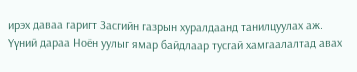ирэх даваа гаригт Засгийн газрын хуралдаанд танилцуулах аж. Үүний дараа Ноён уулыг ямар байдлаар тусгай хамгаалалтад авах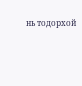нь тодорхой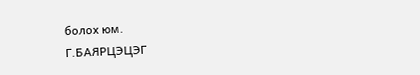болох юм.
Г.БАЯРЦЭЦЭГ